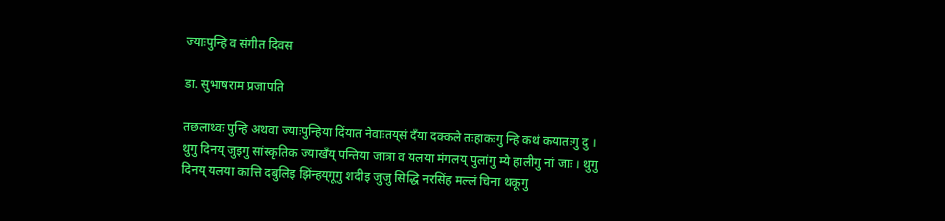ज्याःपुन्हि व संगीत दिवस

डा. सुभाषराम प्रजापति

तछलाथ्वः पुन्हि अथवा ज्याःपुन्हिया दिंयात नेवाःतय्‌सं दँया दक्कले तःहाकःगु न्हि कथं कयातःगु दु । थुगु दिनय् जुइगु सांस्कृतिक ज्याखँय् पन्तिया जात्रा व यलया मंगलय् पुलांगु म्ये हालीगु नां जाः । थुगु दिनय् यलया कात्ति दबुलिइ झिंन्हय्‌गूगु शदीइ जुजु सिद्धि नरसिंह मल्लं चिना थकूगु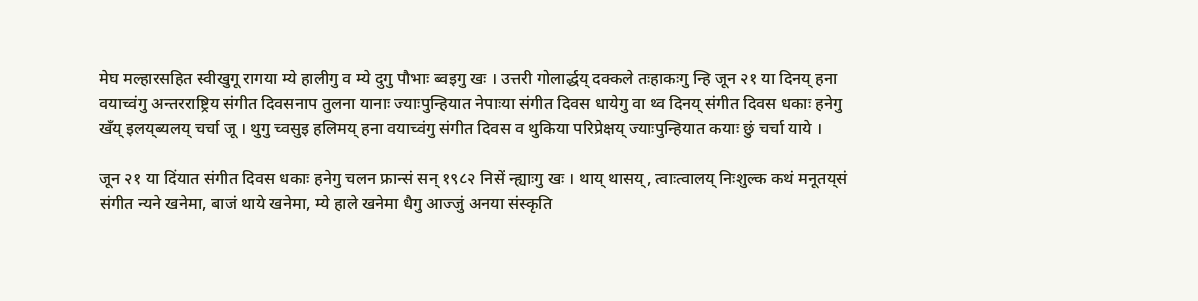मेघ मल्हारसहित स्वीखुगू रागया म्ये हालीगु व म्ये दुगु पौभाः ब्वइगु खः । उत्तरी गोलार्द्धय् दक्कले तःहाकःगु न्हि जून २१ या दिनय् हना वयाच्वंगु अन्तरराष्ट्रिय संगीत दिवसनाप तुलना यानाः ज्याःपुन्हियात नेपाःया संगीत दिवस धायेगु वा थ्व दिनय् संगीत दिवस धकाः हनेगु खँय् इलय्‌ब्यलय्‌ चर्चा जू । थुगु च्वसुइ हलिमय् हना वयाच्वंगु संगीत दिवस व थुकिया परिप्रेक्षय् ज्याःपुन्हियात कयाः छुं चर्चा याये ।

जून २१ या दिंयात संगीत दिवस धकाः हनेगु चलन फ्रान्सं सन् १९८२ निसें न्ह्याःगु खः । थाय् थासय्, त्वाःत्वालय् निःशुल्क कथं मनूतय्‌सं संगीत न्यने खनेमा, बाजं थाये खनेमा, म्ये हाले खनेमा धैगु आज्जुं अनया संस्कृति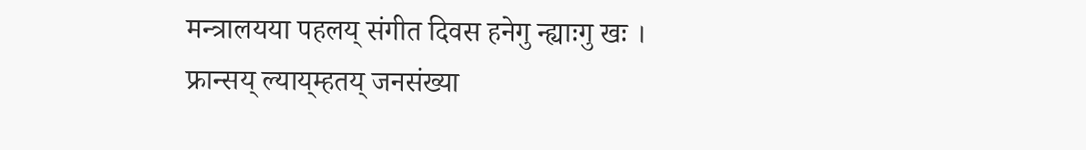मन्त्रालयया पहलय् संगीत दिवस हनेगु न्ह्याःगु खः । फ्रान्सय् ल्याय्‌म्हतय् जनसंख्या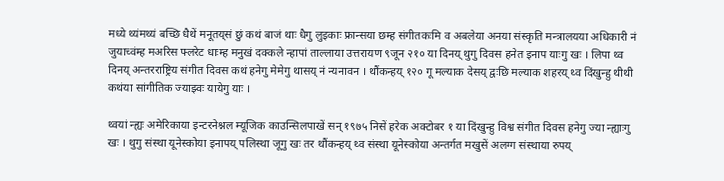मध्ये थ्यंमथ्यं बच्छि धैथें मनूतय्‌सं छुं कथं बाजं थाः धैगु लुइकाः फ्रान्सया छम्ह संगीतकःमि व अबलेया अनया संस्कृति मन्त्रालयया अधिकारी नं जुयाच्वंम्ह मअरिस फ्लरेट धाःम्ह मनुखं दक्कले न्हापां ताल्लाया उत्तरायण ९जून २१० या दिनय् थुगु दिवस हनेत इनाप याःगु खः । लिपा थ्व दिनय् अन्तरराष्ट्रिय संगीत दिवस कथं हनेगु मेमेगु थासय् नं न्यनावन । थौंकन्हय् १२० गू मल्याक देसय् द्वःछि मल्याक शहरय् थ्व दिंखुन्हु थीथी कथंया सांगीतिक ज्याझ्वः यायेगु याः ।

थ्वयां न्ह्यः अमेरिकाया इन्टरनेश्नल म्यूजिक काउन्सिलपाखें सन् १९७५ निसें हरेक अक्टोबर १ या दिंखुन्हु विश्व संगीत दिवस हनेगु ज्या न्ह्याःगु खः । थुगु संस्था यूनेस्कोया इनापय् पलिस्था जूगु खः तर थौंकन्हय् थ्व संस्था यूनेस्कोया अन्तर्गत मखुसें अलग्ग संस्थाया रुपय्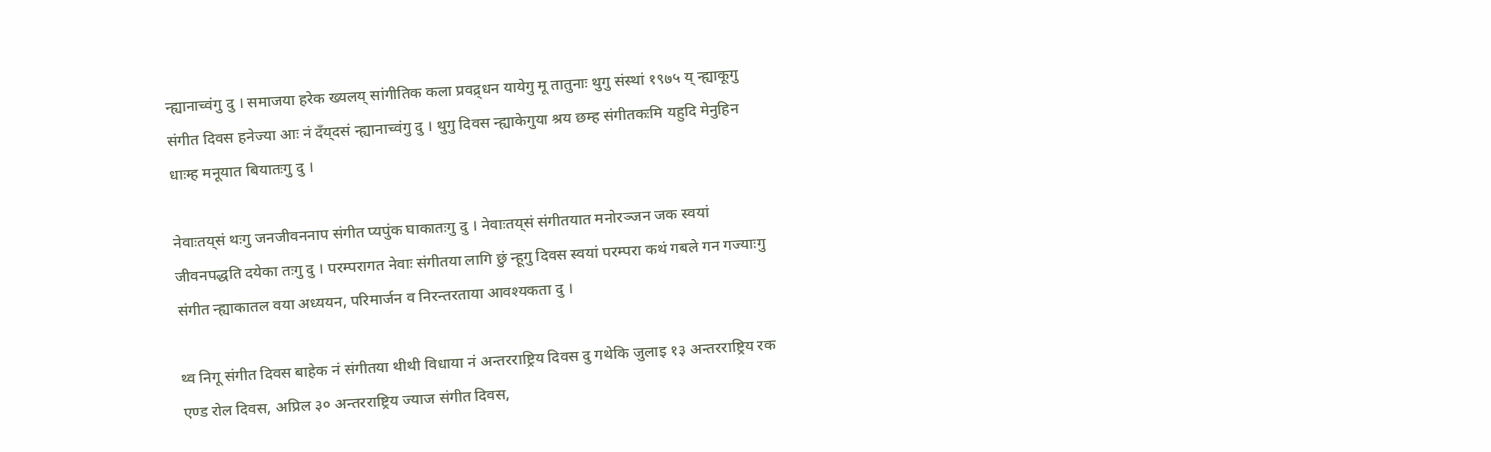न्ह्यानाच्वंगु दु । समाजया हरेक ख्यलय् सांगीतिक कला प्रवद्र्धन यायेगु मू तातुनाः थुगु संस्थां १९७५ य् न्ह्याकूगु संगीत दिवस हनेज्या आः नं दँय्‌दसं न्ह्यानाच्वंगु दु । थुगु दिवस न्ह्याकेगुया श्रय छम्ह संगीतकःमि यहुदि मेनुहिन धाःम्ह मनूयात बियातःगु दु ।

नेवाःतय्‌सं थःगु जनजीवननाप संगीत प्यपुंक घाकातःगु दु । नेवाःतय्‌सं संगीतयात मनोरञ्जन जक स्वयां जीवनपद्धति दयेका तःगु दु । परम्परागत नेवाः संगीतया लागि छुं न्हूगु दिवस स्वयां परम्परा कथं गबले गन गज्याःगु संगीत न्ह्याकातल वया अध्ययन, परिमार्जन व निरन्तरताया आवश्यकता दु ।

थ्व निगू संगीत दिवस बाहेक नं संगीतया थीथी विधाया नं अन्तरराष्ट्रिय दिवस दु गथेकि जुलाइ १३ अन्तरराष्ट्रिय रक एण्ड रोल दिवस, अप्रिल ३० अन्तरराष्ट्रिय ज्याज संगीत दिवस,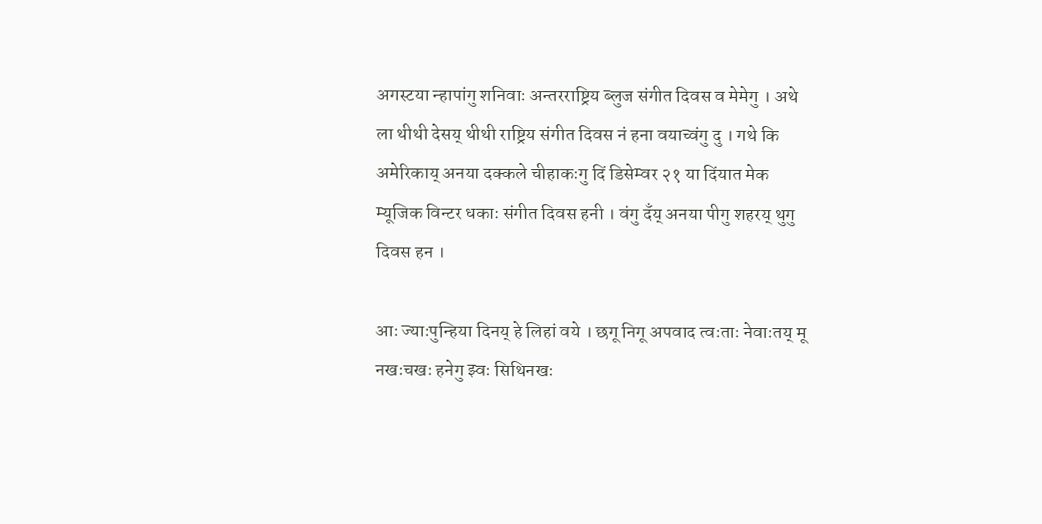अगस्टया न्हापांगु शनिवाः अन्तरराष्ट्रिय ब्लुज संगीत दिवस व मेमेगु । अथे ला थीथी देसय् थीथी राष्ट्रिय संगीत दिवस नं हना वयाच्वंगु दु । गथे कि अमेरिकाय् अनया दक्कले चीहाकःगु दिं डिसेम्वर २१ या दिंयात मेक म्यूजिक विन्टर धकाः संगीत दिवस हनी । वंगु दँय् अनया पीगु शहरय् थुगु दिवस हन ।

आः ज्याःपुन्हिया दिनय् हे लिहां वये । छगू निगू अपवाद त्वःताः नेवाःतय् मू नखःचखः हनेगु झ्वः सिथिनखः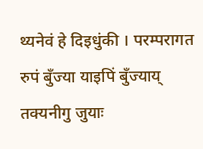थ्यनेवं हे दिइधुंकी । परम्परागत रुपं बुँज्या याइपिं बुँज्याय् तक्यनीगु जुयाः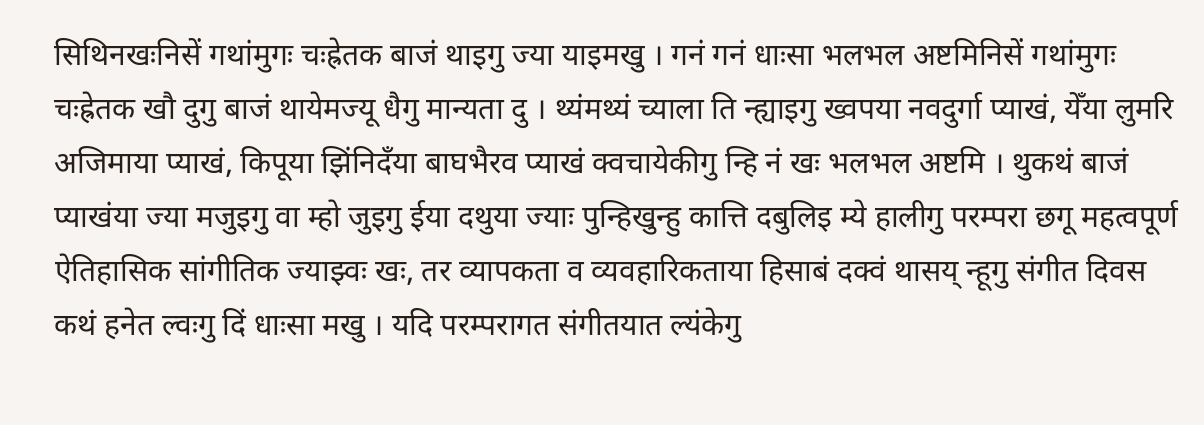सिथिनखःनिसें गथांमुगः चःह्रेतक बाजं थाइगु ज्या याइमखु । गनं गनं धाःसा भलभल अष्टमिनिसें गथांमुगः चःह्रेतक खौ दुगु बाजं थायेमज्यू धैगु मान्यता दु । थ्यंमथ्यं च्याला ति न्ह्याइगु ख्वपया नवदुर्गा प्याखं, येँया लुमरि अजिमाया प्याखं, किपूया झिंनिदँया बाघभैरव प्याखं क्वचायेकीगु न्हि नं खः भलभल अष्टमि । थुकथं बाजं प्याखंया ज्या मजुइगु वा म्हो जुइगु ईया दथुया ज्याः पुन्हिखुन्हु कात्ति दबुलिइ म्ये हालीगु परम्परा छगू महत्वपूर्ण ऐतिहासिक सांगीतिक ज्याझ्वः खः, तर व्यापकता व व्यवहारिकताया हिसाबं दक्वं थासय् न्हूगु संगीत दिवस कथं हनेत ल्वःगु दिं धाःसा मखु । यदि परम्परागत संगीतयात ल्यंकेगु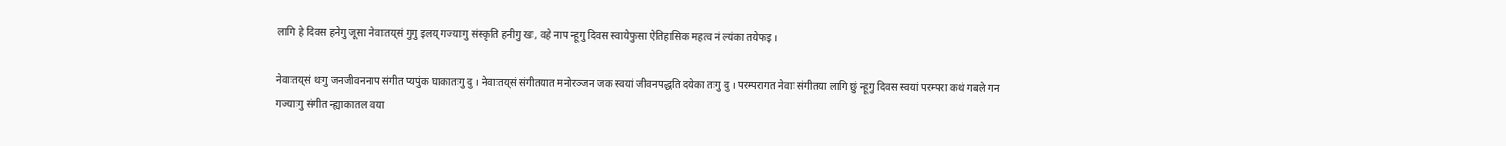लागि हे दिवस हनेगु जूसा नेवाःतय्‌सं गुगु इलय् गज्याःगु संस्कृति हनीगु खः, वहे नाप न्हूगु दिवस स्वायेफुसा ऐतिहासिक महत्व नं ल्यंका तयेफइ ।

नेवाःतय्‌सं थःगु जनजीवननाप संगीत प्यपुंक घाकातःगु दु । नेवाःतय्‌सं संगीतयात मनोरञ्जन जक स्वयां जीवनपद्धति दयेका तःगु दु । परम्परागत नेवाः संगीतया लागि छुं न्हूगु दिवस स्वयां परम्परा कथं गबले गन गज्याःगु संगीत न्ह्याकातल वया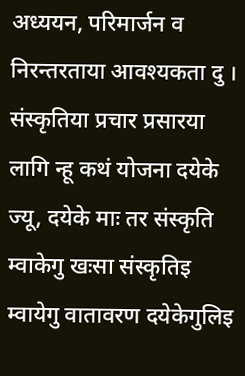अध्ययन, परिमार्जन व निरन्तरताया आवश्यकता दु । संस्कृतिया प्रचार प्रसारया लागि न्हू कथं योजना दयेके ज्यू, दयेके माः तर संस्कृति म्वाकेगु खःसा संस्कृतिइ म्वायेगु वातावरण दयेकेगुलिइ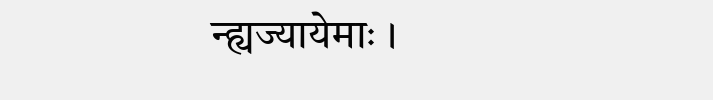न्ह्यज्यायेमाः ।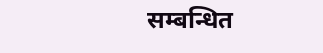सम्बन्धित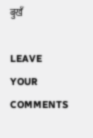बुखँ

LEAVE YOUR COMMENTS